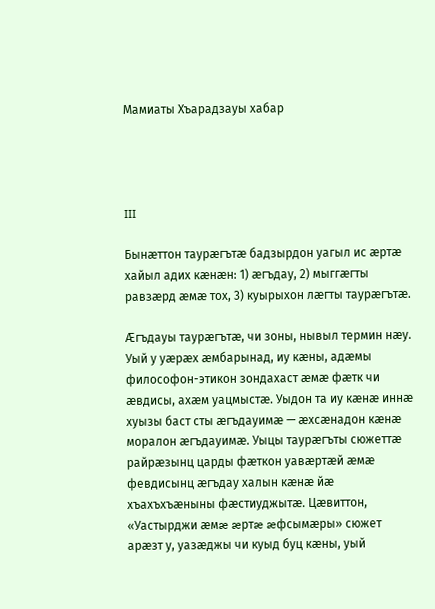Мамиаты Хъарадзауы хабар




III

Бынæттон таурæгътæ бадзырдон уагыл ис æртæ хайыл адих кæнæн: 1) æгъдау, 2) мыггæгты равзæрд æмæ тох, 3) куырыхон лæгты таурæгътæ.

Æгъдауы таурæгътæ, чи зоны, нывыл термин нæу. Уый у уæрæх æмбарынад, иу кæны, адæмы философон-этикон зондахаст æмæ фæтк чи æвдисы, ахæм уацмыстæ. Уыдон та иу кæнæ иннæ хуызы баст сты æгъдауимæ — æхсæнадон кæнæ моралон æгъдауимæ. Уыцы таурæгъты сюжеттæ райрæзынц царды фæткон уавæртæй æмæ февдисынц æгъдау халын кæнæ йæ хъахъхъæныны фæстиуджытæ. Цæвиттон, «Уастырджи æмæ æртæ æфсымæры» сюжет арæзт у, уазæджы чи куыд буц кæны, уый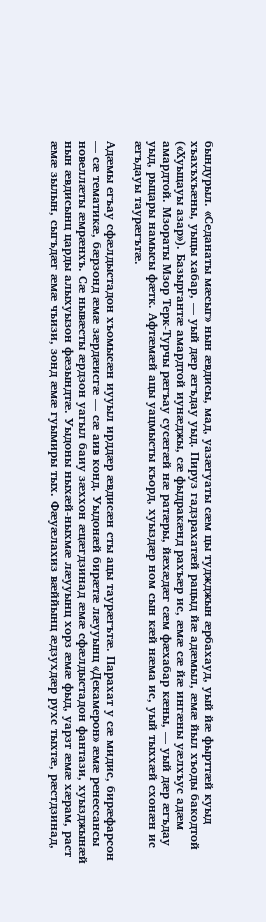бындурыл. «Седанаты мæсыг» нын æвдисы, мад, уазæгуаты сæм цы туджджын æрбахауд, уый йæ фырттæй куыд хъахъхъæны, уыцы хабар, — уый дæр æгъдау уыд. Пируз гадзрахатæй рацыд йæ адæмыл, æмæ йыл хъоды бакодтой («Хуыцауы азар»). Базыргантæ амардтой иунæджы, сæ фыдракæнд рахъæр ис, æмæ сæ йæ ингæны уæлхъус адæм амардтой. Мзораты Мзор Терк-Турчы рæгъау сусæгæй нæ ратæры, йæхæдæг сæм фæхабар кæны, — уый дæр æгъдау уыд, рыцары намысы фæтк. Афтæмæй ацы уацмысты къорд, хуыздæр ном сын кæй нæма ис, уый тыххæй схонæн ис æгъдауы таурæгътæ.

Адæмы егъау сфæлдыстадон хъомысæн иууыл ирддæр æвдисæн сты ацы таурæгътæ. Парахат у сæ мидис, бирæфарсон — сæ тематикæ, бæрзонд æмæ зæрдæисгæ — сæ аив конд. Уыдонæй бирæтæ лæууынц «Декамерон» æмæ ренессансы новеллæты æмрæнхъ. Сæ нывæсты æрдзон уагыл баиу зæххон æцæгдзинад æмæ сфæлдыстадон фантази, хуызджынæй нын æвдисынц царды алыхуызон фæзындтæ. Уыдоны ныхæй-ныхмæ лæууынц хорз æмæ фыд, уарзт æмæ хæрам, раст æмæ зылын, сыгъдæг æмæ чъизи, зонд æмæ гуымиры тых. Фæуæлахиз вæййынц æдзухдæр рухс тыхтæ, рæстдзинад,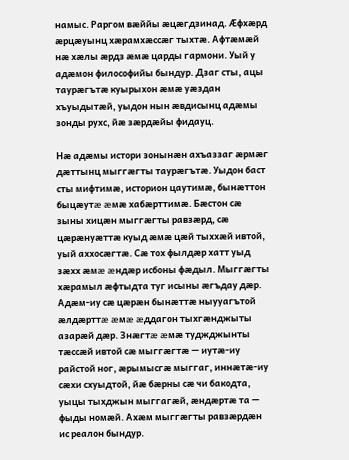намыс. Раргом вæййы æцæгдзинад. Æфхæрд æрцæуынц хæрамхæссæг тыхтæ. Афтæмæй нæ хæлы æрдз æмæ царды гармони. Уый у адæмон философийы бындур. Дзаг сты, ацы таурæгътæ куырыхон æмæ уæздан хъуыдытæй, уыдон нын æвдисынц адæмы зонды рухс, йæ зæрдæйы фидауц.

Нæ адæмы истори зонынæн ахъаззаг æрмæг дæттынц мыггæгты таурæгътæ. Уыдон баст сты мифтимæ, историон цаутимæ, бынæттон быцæутæ æмæ хабæрттимæ. Бæстон сæ зыны хицæн мыггæгты равзæрд, сæ цæрæнуæттæ куыд æмæ цæй тыххæй ивтой, уый аххосæгтæ. Сæ тох фылдæр хатт уыд зæхх æмæ æндæр исбоны фæдыл. Мыггæгты хæрамыл æфтыдта туг исыны æгъдау дæр. Адæм-иу сæ цæрæн бынæттæ ныууагътой æлдæрттæ æмæ æддагон тыхгæнджыты азарæй дæр. Знæгтæ æмæ туджджынты тæссæй ивтой сæ мыггæгтæ — иутæ-иу райстой ног, æрымысгæ мыггаг, иннæтæ-иу сæхи схуыдтой, йæ бæрны сæ чи бакодта, уыцы тыхджын мыггагæй, æндæртæ та — фыды номæй. Ахæм мыггæгты равзæрдæн ис реалон бындур.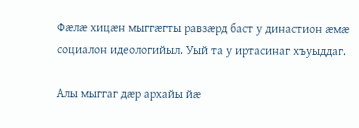Фæлæ хицæн мыггæгты равзæрд баст у династион æмæ социалон идеологийыл. Уый та у иртасинаг хъуыддаг.

Алы мыггаг дæр архайы йæ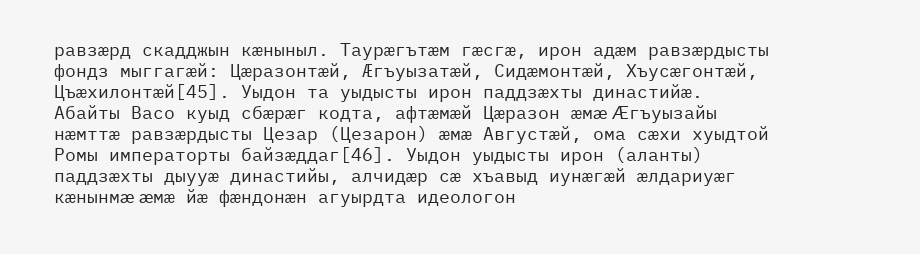равзæрд скадджын кæныныл. Таурæгътæм гæсгæ, ирон адæм равзæрдысты фондз мыггагæй: Цæразонтæй, Æгъуызатæй, Сидæмонтæй, Хъусæгонтæй, Цъæхилонтæй[45]. Уыдон та уыдысты ирон паддзæхты династийæ. Абайты Васо куыд сбæрæг кодта, афтæмæй Цæразон æмæ Æгъуызайы нæмттæ равзæрдысты Цезар (Цезарон) æмæ Августæй, ома сæхи хуыдтой Ромы императорты байзæддаг[46]. Уыдон уыдысты ирон (аланты) паддзæхты дыууæ династийы, алчидæр сæ хъавыд иунæгæй æлдариуæг кæнынмæ æмæ йæ фæндонæн агуырдта идеологон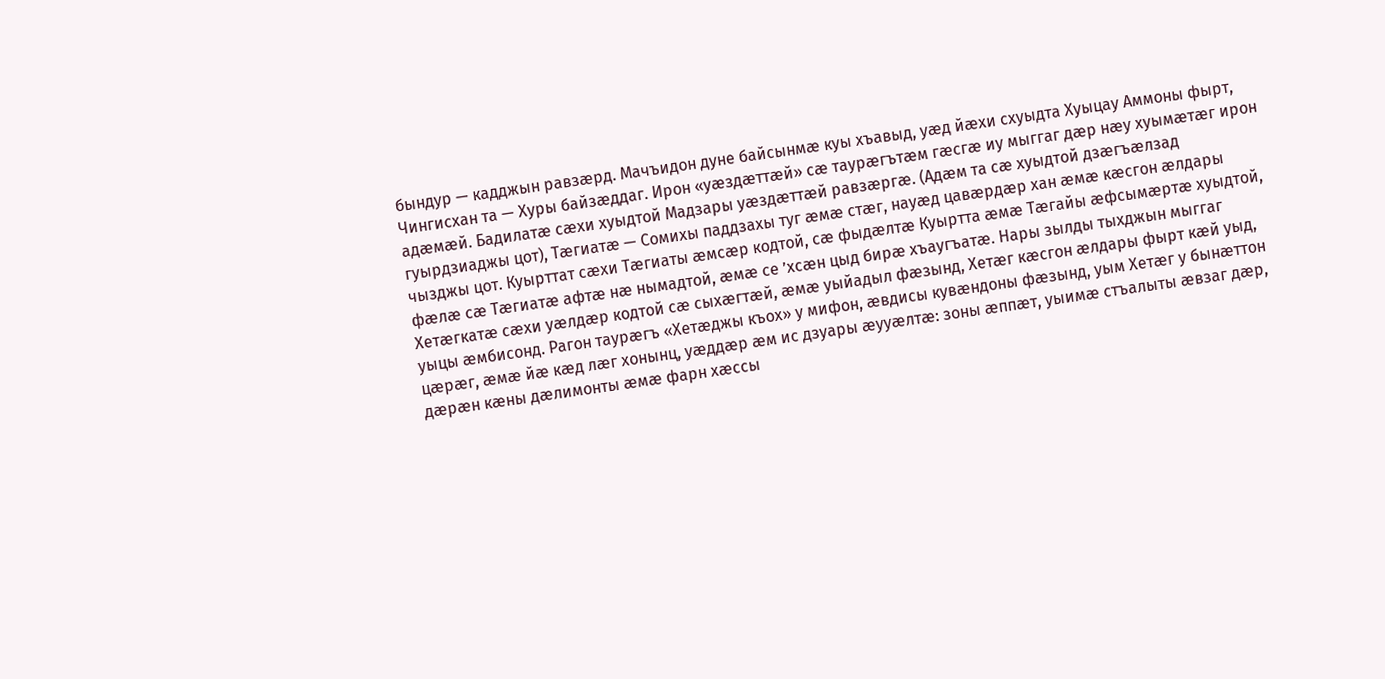бындур — кадджын равзæрд. Мачъидон дуне байсынмæ куы хъавыд, уæд йæхи схуыдта Хуыцау Аммоны фырт, Чингисхан та — Хуры байзæддаг. Ирон «уæздæттæй» сæ таурæгътæм гæсгæ иу мыггаг дæр нæу хуымæтæг ирон адæмæй. Бадилатæ сæхи хуыдтой Мадзары уæздæттæй равзæргæ. (Адæм та сæ хуыдтой дзæгъæлзад гуырдзиаджы цот), Тæгиатæ — Сомихы паддзахы туг æмæ стæг, науæд цавæрдæр хан æмæ кæсгон æлдары чызджы цот. Куырттат сæхи Тæгиаты æмсæр кодтой, сæ фыдæлтæ Куыртта æмæ Тæгайы æфсымæртæ хуыдтой, фæлæ сæ Тæгиатæ афтæ нæ нымадтой, æмæ се ’хсæн цыд бирæ хъаугъатæ. Нары зылды тыхджын мыггаг Хетæгкатæ сæхи уæлдæр кодтой сæ сыхæгтæй, æмæ уыйадыл фæзынд, Хетæг кæсгон æлдары фырт кæй уыд, уыцы æмбисонд. Рагон таурæгъ «Хетæджы къох» у мифон, æвдисы кувæндоны фæзынд, уым Хетæг у бынæттон цæрæг, æмæ йæ кæд лæг хонынц, уæддæр æм ис дзуары æууæлтæ: зоны æппæт, уыимæ стъалыты æвзаг дæр, дæрæн кæны дæлимонты æмæ фарн хæссы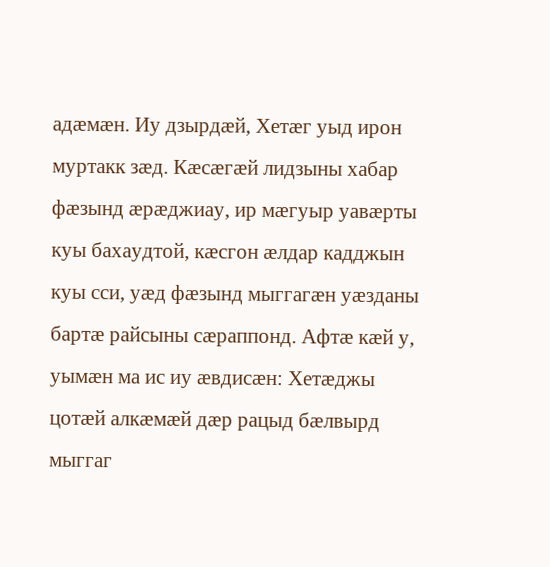адæмæн. Иу дзырдæй, Хетæг уыд ирон муртакк зæд. Кæсæгæй лидзыны хабар фæзынд æрæджиау, ир мæгуыр уавæрты куы бахаудтой, кæсгон æлдар кадджын куы сси, уæд фæзынд мыггагæн уæзданы бартæ райсыны сæраппонд. Афтæ кæй у, уымæн ма ис иу æвдисæн: Хетæджы цотæй алкæмæй дæр рацыд бæлвырд мыггаг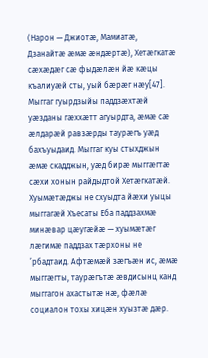(Нарон — Джиотæ, Мамиатæ, Дзанайтæ æмæ æндæртæ), Хетæгкатæ сæхæдæг сæ фыдæлæн йæ кæцы къалиуæй сты, уый бæрæг нæу[47]. Мыггаг гуырдзыйы паддзæхтæй уæзданы гæххæтт агуырдта, æмæ сæ æлдарæй равзæрды таурæгъ уæд бахъуыдаид. Мыггаг куы стыхджын æмæ скадджын, уæд бирæ мыггæгтæ сæхи хонын райдыдтой Хетæгкатæй. Хуымæтæджы не схуыдта йæхи уыцы мыггагæй Хъесаты Еба паддзахмæ минæвар цæугæйæ — хуымæтæг лæгимæ паддзах тæрхоны не ’рбадтаид. Афтæмæй зæгъæн ис, æмæ мыггæгты, таурæгътæ æвдисынц канд мыггагон ахастытæ нæ, фæлæ социалон тохы хицæн хуызтæ дæр.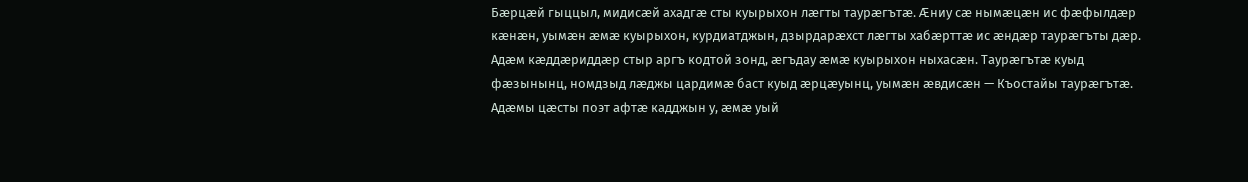Бæрцæй гыццыл, мидисæй ахадгæ сты куырыхон лæгты таурæгътæ. Æниу сæ нымæцæн ис фæфылдæр кæнæн, уымæн æмæ куырыхон, курдиатджын, дзырдарæхст лæгты хабæрттæ ис æндæр таурæгъты дæр. Адæм кæддæриддæр стыр аргъ кодтой зонд, æгъдау æмæ куырыхон ныхасæн. Таурæгътæ куыд фæзынынц, номдзыд лæджы цардимæ баст куыд æрцæуынц, уымæн æвдисæн — Къостайы таурæгътæ. Адæмы цæсты поэт афтæ кадджын у, æмæ уый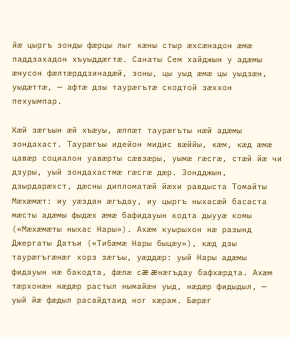йæ цыргъ зонды фæрцы лыг кæны стыр æхсæнадон æмæ паддзахадон хъуыддæгтæ. Санаты Сем хайджын у адæмы æнусон фæлтæрддзинадæй, зоны, цы уыд æмæ цы уыдзæн, уыдæттæ, — афтæ дзы таурæгътæ скодтой зæххон пехуымпар.

Кæй зæгъын æй хъæуы, æппæт таурæгъты нæй адæмы зондахаст. Таурæгъы идейон мидис вæййы, кæм, кæд æмæ цавæр социалон уавæрты сæвзæры, уымæ гæсгæ, стæй йæ чи дзуры, уый зондахастмæ гæсгæ дæр. Зондджын, дзырдарæхст, дæсны дипломатæй йæхи равдыста Томайты Мæхæмæт: иу уæздан æгъдау, иу цыргъ ныхасæй басаста мæсты адæмы фыдæх æмæ бафидауын кодта дыууæ комы («Мæхæмæты ныхас Нары»). Ахæм куырыхон нæ разынд Джергаты Датъи («Тибæмæ Нары быцæу»), кæд дзы таурæгъгæнæг хорз зæгъы, уæддæр: уый Нары адæмы фидауын нæ бакодта, фæлæ сæ æнæгъдау бафхæрдта. Ахæм тæрхонæн нæдæр растыл нымайæн уыд, нæдæр фидыдыл, — уый йæ фæдыл расайдтаид ног хæрам. Бæрæг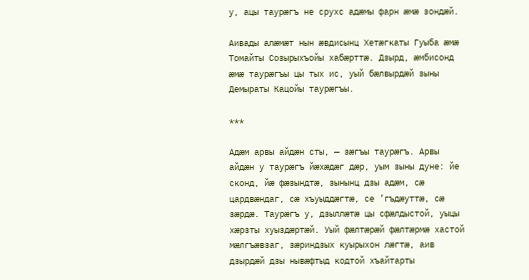у, ацы таурæгъ не срухс адæмы фарн æмæ зондæй.

Аивады алæмæт нын æвдисынц Хетæгкаты Гуыба æмæ Томайты Созырыхъойы хабæрттæ. Дзырд, æмбисонд æмæ таурæгъы цы тых ис, уый бæлвырдæй зыны Демыраты Кацойы таурæгъы.

***

Адæм арвы айдæн сты, — зæгъы таурæгъ. Арвы айдæн у таурæгъ йæхæдæг дæр, уым зыны дуне: йе сконд, йæ фæзындтæ, зынынц дзы адæм, сæ цардвæндаг, сæ хъуыддæгтæ, се ’гъдæуттæ, сæ зæрдæ. Таурæгъ у, дзыллæтæ цы сфæлдыстой, уыцы хæрзты хуыздæртæй. Уый фæлтæрæй фæлтæрмæ хастой мæлгъæвзаг, зæриндзых куырыхон лæгтæ, аив дзырдæй дзы нывæфтыд кодтой хъайтарты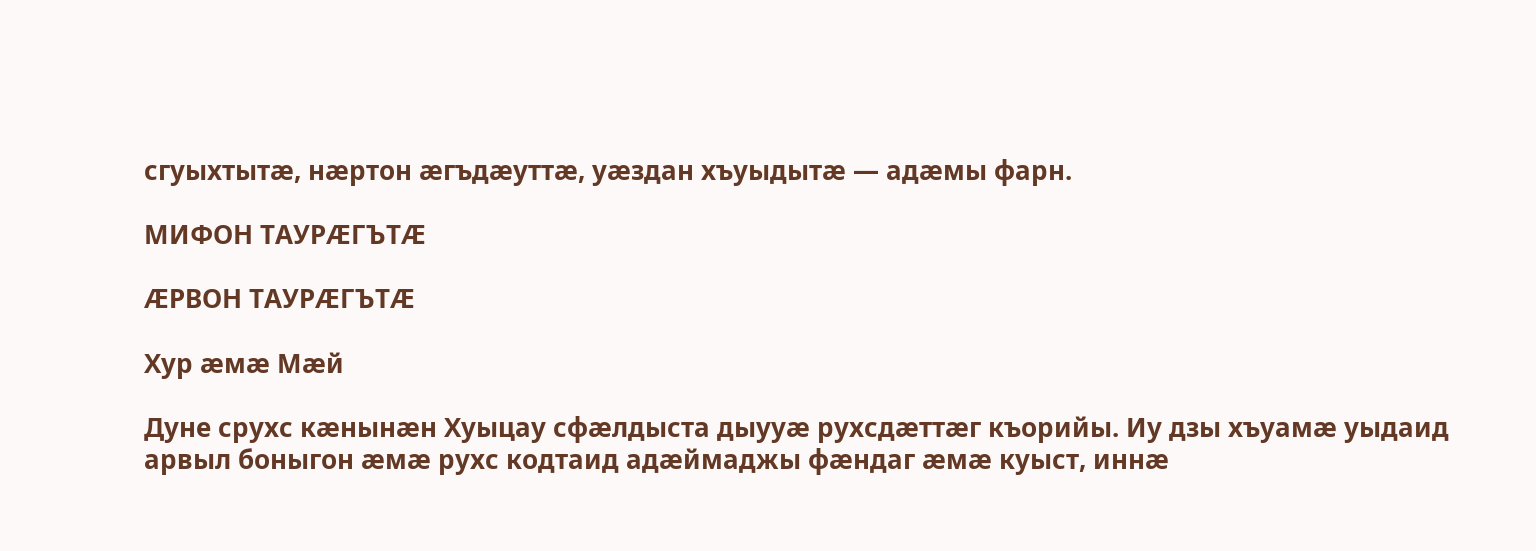сгуыхтытæ, нæртон æгъдæуттæ, уæздан хъуыдытæ — адæмы фарн.

МИФОН ТАУРÆГЪТÆ

ÆРВОН ТАУРÆГЪТÆ

Хур æмæ Мæй

Дуне срухс кæнынæн Хуыцау сфæлдыста дыууæ рухсдæттæг къорийы. Иу дзы хъуамæ уыдаид арвыл боныгон æмæ рухс кодтаид адæймаджы фæндаг æмæ куыст, иннæ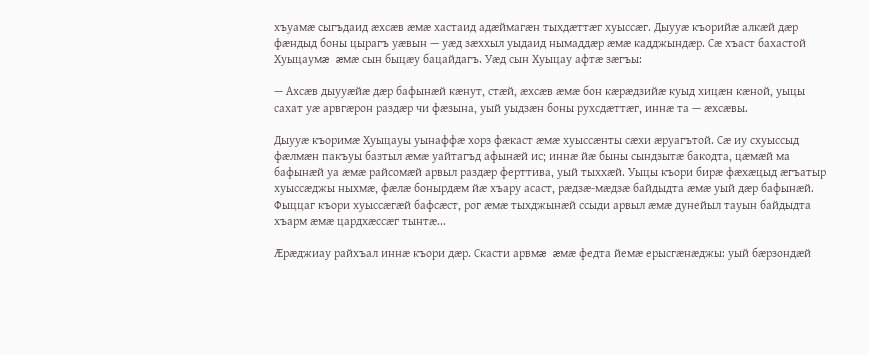хъуамæ сыгъдаид æхсæв æмæ хастаид адæймагæн тыхдæттæг хуыссæг. Дыууæ къорийæ алкæй дæр фæндыд боны цырагъ уæвын — уæд зæххыл уыдаид нымаддæр æмæ кадджындæр. Сæ хъаст бахастой Хуыцаумæ æмæ сын быцæу бацайдагъ. Уæд сын Хуыцау афтæ зæгъы:

— Ахсæв дыууæйæ дæр бафынæй кæнут, стæй, æхсæв æмæ бон кæрæдзийæ куыд хицæн кæной, уыцы сахат уæ арвгæрон раздæр чи фæзына, уый уыдзæн боны рухсдæттæг, иннæ та — æхсæвы.

Дыууæ къоримæ Хуыцауы уынаффæ хорз фæкаст æмæ хуыссæнты сæхи æруагътой. Сæ иу схуыссыд фæлмæн пакъуы базтыл æмæ уайтагъд афынæй ис; иннæ йæ быны сындзытæ бакодта, цæмæй ма бафынæй уа æмæ райсомæй арвыл раздæр ферттива, уый тыххæй. Уыцы къори бирæ фæхæцыд æгъатыр хуыссæджы ныхмæ, фæлæ бонырдæм йæ хъару асаст, рæдзæ-мæдзæ байдыдта æмæ уый дæр бафынæй. Фыццаг къори хуыссæгæй бафсæст, рог æмæ тыхджынæй ссыди арвыл æмæ дунейыл тауын байдыдта хъарм æмæ цардхæссæг тынтæ...

Æрæджиау райхъал иннæ къори дæр. Скасти арвмæ æмæ федта йемæ ерысгæнæджы: уый бæрзондæй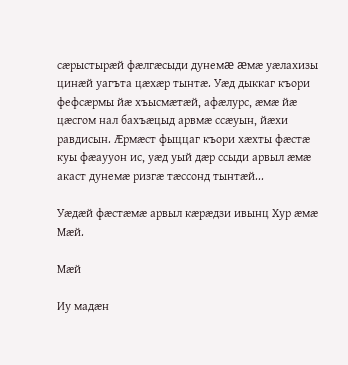сæрыстырæй фæлгæсыди дунемæ æмæ уæлахизы цинæй уагъта цæхæр тынтæ. Уæд дыккаг къори фефсæрмы йæ хъысмæтæй, афæлурс, æмæ йæ цæсгом нал бахъæцыд арвмæ ссæуын, йæхи равдисын. Æрмæст фыццаг къори хæхты фæстæ куы фæаууон ис, уæд уый дæр ссыди арвыл æмæ акаст дунемæ ризгæ тæссонд тынтæй...

Уæдæй фæстæмæ арвыл кæрæдзи ивынц Хур æмæ Мæй.

Мæй

Иу мадæн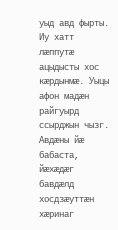уыд авд фырты. Иу хатт лæппутæ ацыдысты хос кæрдынмæ. Уыцы афон мадæн райгуырд ссырджын чызг. Авдæны йæ бабаста, йæхæдæг бавдæлд хосдзæуттæн хæринаг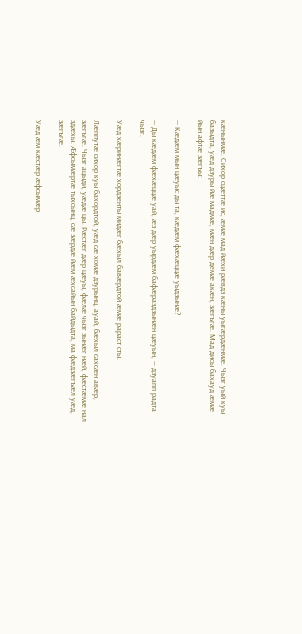кæнынмæ. Сихор сцæттæ ис, æмæ мад йæхи рæвдз кæны уыгæрдæнмæ. Чызг уый куы базыдта, уæд дзуры йæ мадмæ, мæн дæр демæ акæн, зæгъгæ. Мад дисы бахауд æмæ йын афтæ зæгъы:

— Кæдæм мын цæуыс ды та, кæдæм фæхæццæ уыдзынæ?

— Ды кæдæм фæхæццæ уай, æз дæр уырдæм бафæраздзынæн цæуын, — дзуапп радта чызг.

Уæд хæринæгтæ хордзенты мидæг бæхыл бавæрдтой æмæ рараст сты.

Лæппутæ сихор куы бахордтой, уæд сæ хомæ дзурынц, ауай, бæхыл сахсæн авæр, зæгъгæ. Чызг ацыди, уæдæ цы. Рæстæг дæр цæуы, фæлæ чызг зынæг нæй, фæстæмæ нал здæхы. Æфсымæртæ тыхсынц, сæ зæрдæ йæм æхсайын байдыдта, ма фæдзæгъæл уæд, зæгъгæ.

Уæд æм кæстæр æфсымæр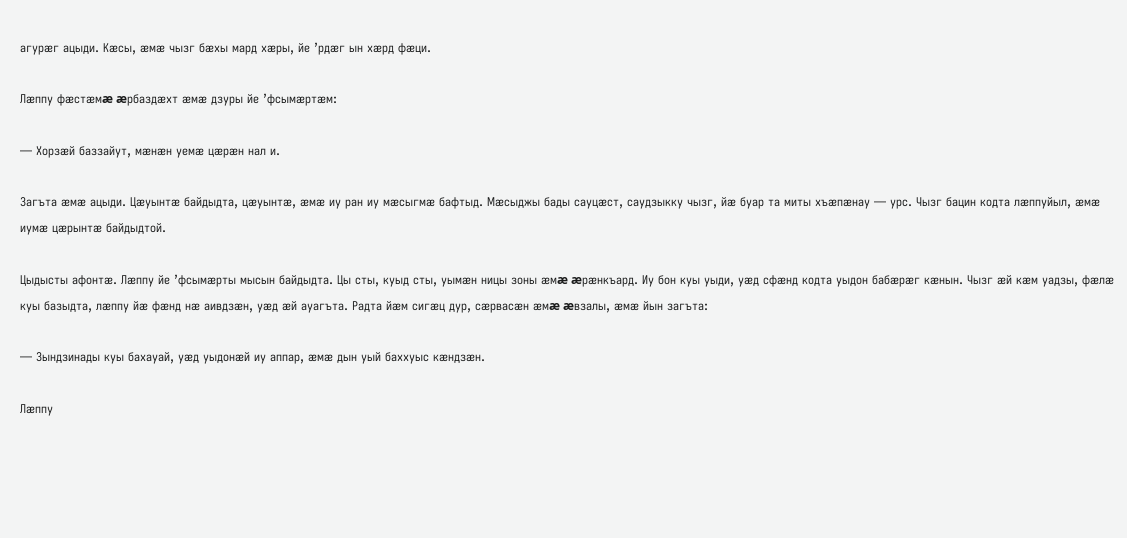агурæг ацыди. Кæсы, æмæ чызг бæхы мард хæры, йе ’рдæг ын хæрд фæци.

Лæппу фæстæмæ æрбаздæхт æмæ дзуры йе ’фсымæртæм:

— Хорзæй баззайут, мæнæн уемæ цæрæн нал и.

Загъта æмæ ацыди. Цæуынтæ байдыдта, цæуынтæ, æмæ иу ран иу мæсыгмæ бафтыд. Мæсыджы бады сауцæст, саудзыкку чызг, йæ буар та миты хъæпæнау — урс. Чызг бацин кодта лæппуйыл, æмæ иумæ цæрынтæ байдыдтой.

Цыдысты афонтæ. Лæппу йе ’фсымæрты мысын байдыдта. Цы сты, куыд сты, уымæн ницы зоны æмæ æрæнкъард. Иу бон куы уыди, уæд сфæнд кодта уыдон бабæрæг кæнын. Чызг æй кæм уадзы, фæлæ куы базыдта, лæппу йæ фæнд нæ аивдзæн, уæд æй ауагъта. Радта йæм сигæц дур, сæрвасæн æмæ æвзалы, æмæ йын загъта:

— Зындзинады куы бахауай, уæд уыдонæй иу аппар, æмæ дын уый баххуыс кæндзæн.

Лæппу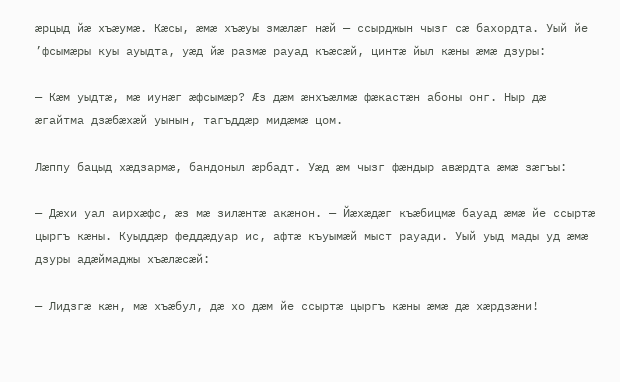æрцыд йæ хъæумæ. Кæсы, æмæ хъæуы змæлæг нæй — ссырджын чызг сæ бахордта. Уый йе ’фсымæры куы ауыдта, уæд йæ размæ рауад къæсæй, цинтæ йыл кæны æмæ дзуры:

— Кæм уыдтæ, мæ иунæг æфсымæр? Æз дæм æнхъæлмæ фæкастæн абоны онг. Ныр дæ æгайтма дзæбæхæй уынын, тагъддæр мидæмæ цом.

Лæппу бацыд хæдзармæ, бандоныл æрбадт. Уæд æм чызг фæндыр авæрдта æмæ зæгъы:

— Дæхи уал аирхæфс, æз мæ зилæнтæ акæнон. — Йæхæдæг къæбицмæ бауад æмæ йе ссыртæ цыргъ кæны. Куыддæр феддæдуар ис, афтæ къуымæй мыст рауади. Уый уыд мады уд æмæ дзуры адæймаджы хъæлæсæй:

— Лидзгæ кæн, мæ хъæбул, дæ хо дæм йе ссыртæ цыргъ кæны æмæ дæ хæрдзæни!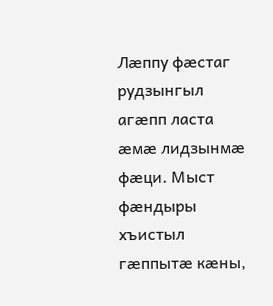Лæппу фæстаг рудзынгыл агæпп ласта æмæ лидзынмæ фæци. Мыст фæндыры хъистыл гæппытæ кæны,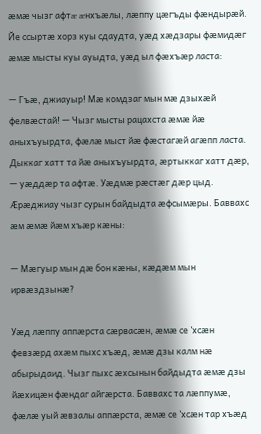æмæ чызг афтæ æнхъæлы, лæппу цæгъды фæндырæй. Йе ссыртæ хорз куы сдаудта, уæд хæдзары фæмидæг æмæ мысты куы ауыдта, уæд ыл фæхъæр ласта:

— Гъæ, джиауыр! Мæ комдзаг мын мæ дзыхæй фелвæстай! — Чызг мысты рацахста æмæ йæ аныхъуырдта, фæлæ мыст йæ фæстагæй агæпп ласта. Дыккаг хатт та йæ аныхъуырдта, æртыккаг хатт дæр, — уæддæр та афтæ. Уæдмæ рæстæг дæр цыд. Æрæджиау чызг сурын байдыдта æфсымæры. Баввахс æм æмæ йæм хъæр кæны:

— Мæгуыр мын дæ бон кæны, кæдæм мын ирвæздзынæ?

Уæд лæппу аппæрста сæрвасæн, æмæ се ’хсæн февзæрд ахæм пыхс хъæд, æмæ дзы калм нæ абырыдаид. Чызг пыхс æхсынын байдыдта æмæ дзы йæхицæн фæндаг айгæрста. Баввахс та лæппумæ, фæлæ уый æвзалы аппæрста, æмæ се ’хсæн тар хъæд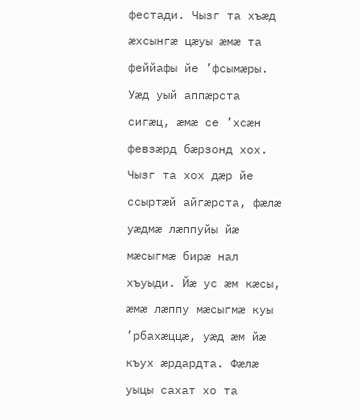фестади. Чызг та хъæд æхсынгæ цæуы æмæ та феййафы йе ’фсымæры. Уæд уый аппæрста сигæц, æмæ се ’хсæн февзæрд бæрзонд хох. Чызг та хох дæр йе ссыртæй айгæрста, фæлæ уæдмæ лæппуйы йæ мæсыгмæ бирæ нал хъуыди. Йæ ус æм кæсы, æмæ лæппу мæсыгмæ куы ’рбахæццæ, уæд æм йæ къух æрдардта. Фæлæ уыцы сахат хо та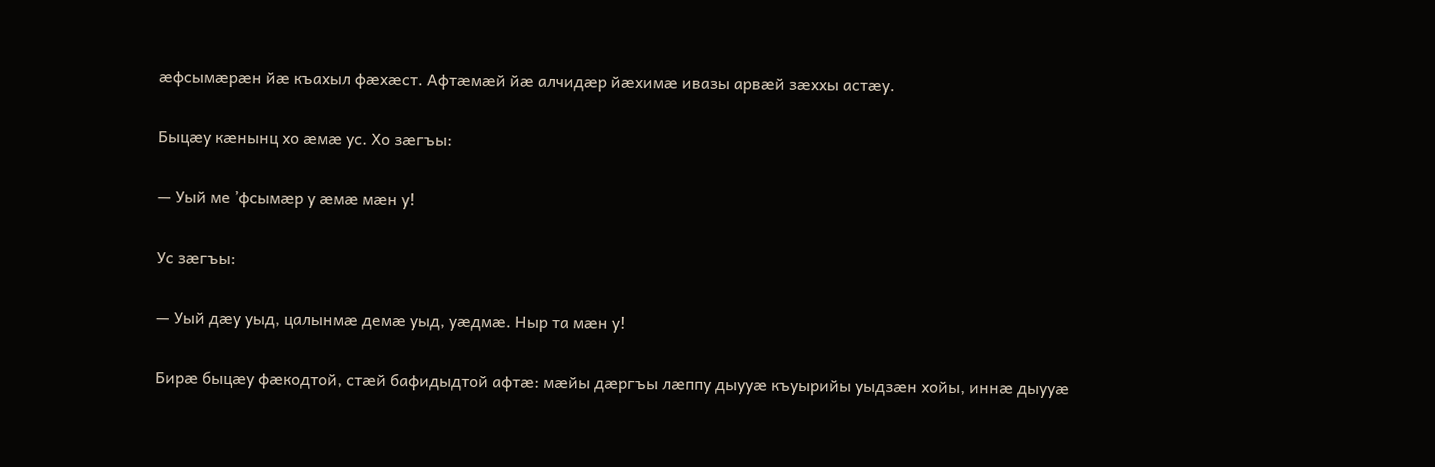æфсымæрæн йæ къахыл фæхæст. Афтæмæй йæ алчидæр йæхимæ ивазы арвæй зæххы астæу.

Быцæу кæнынц хо æмæ ус. Хо зæгъы:

— Уый ме ’фсымæр у æмæ мæн у!

Ус зæгъы:

— Уый дæу уыд, цалынмæ демæ уыд, уæдмæ. Ныр та мæн у!

Бирæ быцæу фæкодтой, стæй бафидыдтой афтæ: мæйы дæргъы лæппу дыууæ къуырийы уыдзæн хойы, иннæ дыууæ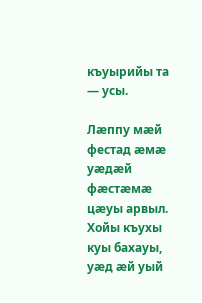къуырийы та — усы.

Лæппу мæй фестад æмæ уæдæй фæстæмæ цæуы арвыл. Хойы къухы куы бахауы, уæд æй уый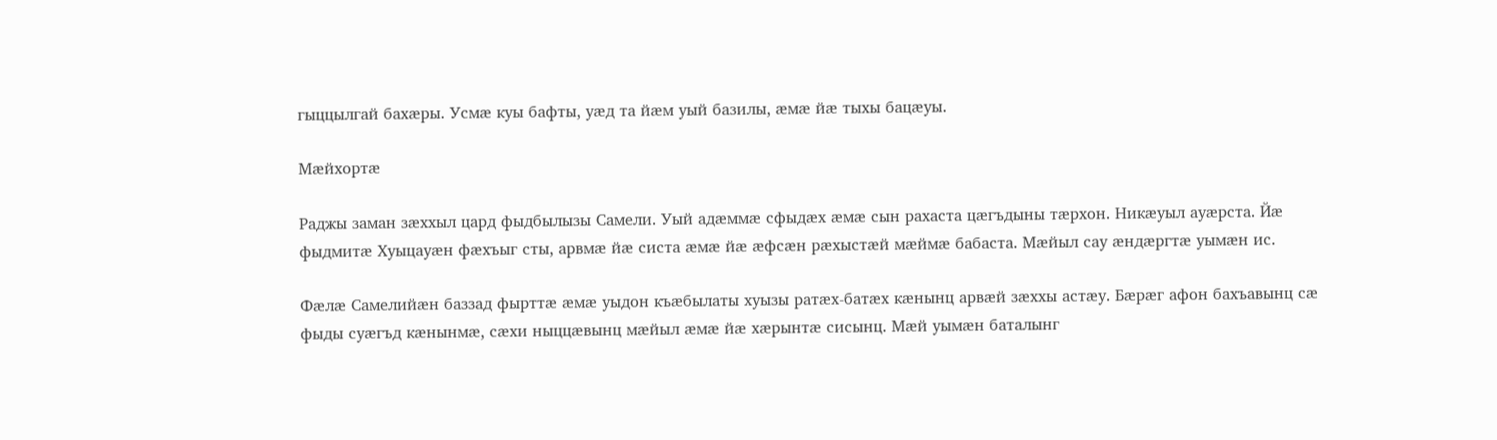гыццылгай бахæры. Усмæ куы бафты, уæд та йæм уый базилы, æмæ йæ тыхы бацæуы.

Мæйхортæ

Раджы заман зæххыл цард фыдбылызы Самели. Уый адæммæ сфыдæх æмæ сын рахаста цæгъдыны тæрхон. Никæуыл ауæрста. Йæ фыдмитæ Хуыцауæн фæхъыг сты, арвмæ йæ систа æмæ йæ æфсæн рæхыстæй мæймæ бабаста. Мæйыл сау æндæргтæ уымæн ис.

Фæлæ Самелийæн баззад фырттæ æмæ уыдон къæбылаты хуызы ратæх-батæх кæнынц арвæй зæххы астæу. Бæрæг афон бахъавынц сæ фыды суæгъд кæнынмæ, сæхи ныццæвынц мæйыл æмæ йæ хæрынтæ сисынц. Мæй уымæн баталынг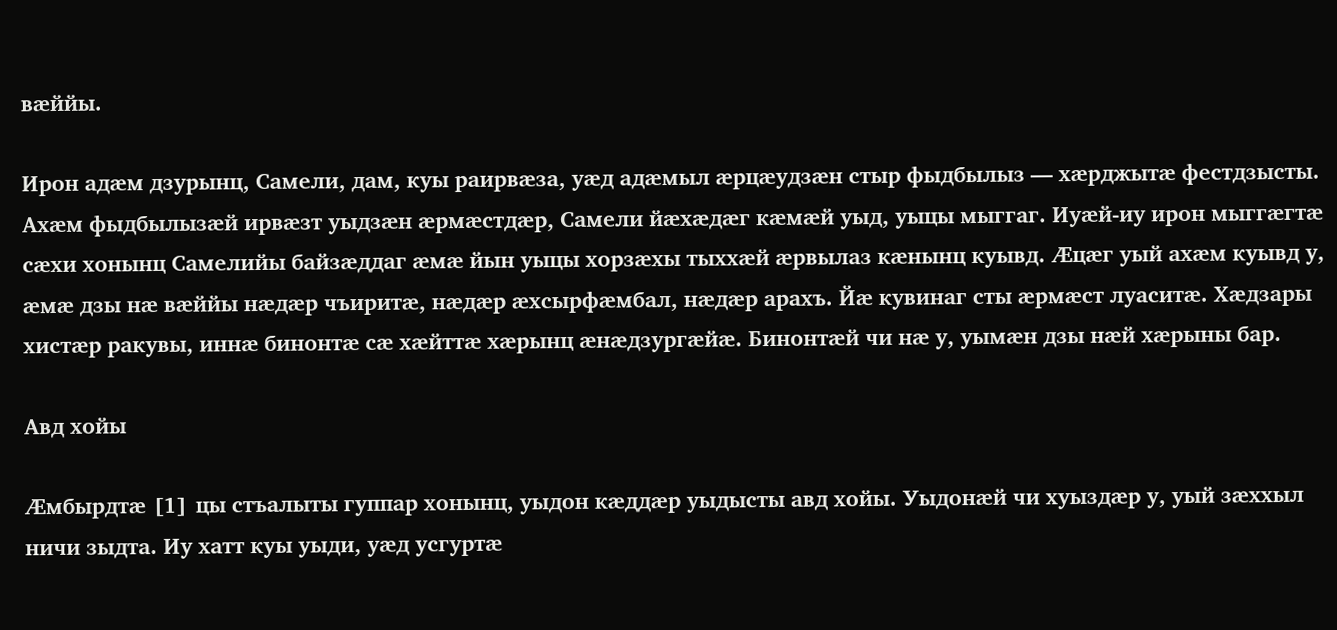вæййы.

Ирон адæм дзурынц, Самели, дам, куы раирвæза, уæд адæмыл æрцæудзæн стыр фыдбылыз — хæрджытæ фестдзысты. Ахæм фыдбылызæй ирвæзт уыдзæн æрмæстдæр, Самели йæхæдæг кæмæй уыд, уыцы мыггаг. Иуæй-иу ирон мыггæгтæ сæхи хонынц Самелийы байзæддаг æмæ йын уыцы хорзæхы тыххæй æрвылаз кæнынц куывд. Æцæг уый ахæм куывд у, æмæ дзы нæ вæййы нæдæр чъиритæ, нæдæр æхсырфæмбал, нæдæр арахъ. Йæ кувинаг сты æрмæст луаситæ. Хæдзары хистæр ракувы, иннæ бинонтæ сæ хæйттæ хæрынц æнæдзургæйæ. Бинонтæй чи нæ у, уымæн дзы нæй хæрыны бар.

Авд хойы

Æмбырдтæ [1] цы стъалыты гуппар хонынц, уыдон кæддæр уыдысты авд хойы. Уыдонæй чи хуыздæр у, уый зæххыл ничи зыдта. Иу хатт куы уыди, уæд усгуртæ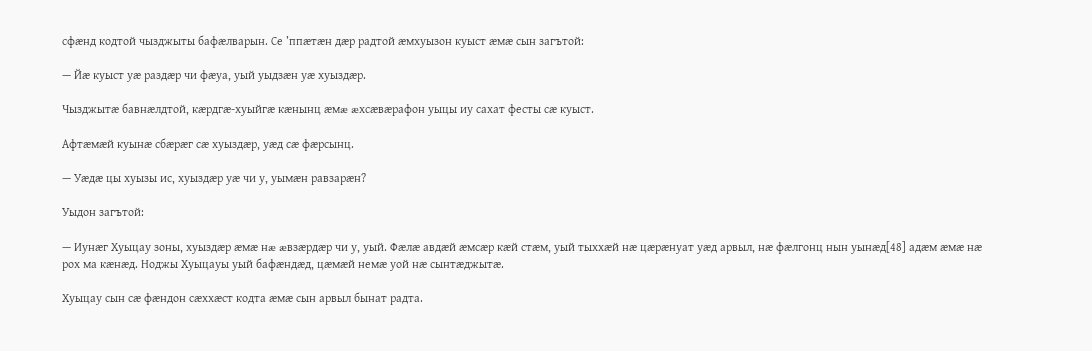сфæнд кодтой чызджыты бафæлварын. Се ’ппæтæн дæр радтой æмхуызон куыст æмæ сын загътой:

— Йæ куыст уæ раздæр чи фæуа, уый уыдзæн уæ хуыздæр.

Чызджытæ бавнæлдтой, кæрдгæ-хуыйгæ кæнынц æмæ æхсæвæрафон уыцы иу сахат фесты сæ куыст.

Афтæмæй куынæ сбæрæг сæ хуыздæр, уæд сæ фæрсынц.

— Уæдæ цы хуызы ис, хуыздæр уæ чи у, уымæн равзарæн?

Уыдон загътой:

— Иунæг Хуыцау зоны, хуыздæр æмæ нæ æвзæрдæр чи у, уый. Фæлæ авдæй æмсæр кæй стæм, уый тыххæй нæ цæрæнуат уæд арвыл, нæ фæлгонц нын уынæд[48] адæм æмæ нæ рох ма кæнæд. Ноджы Хуыцауы уый бафæндæд, цæмæй немæ уой нæ сынтæджытæ.

Хуыцау сын сæ фæндон сæххæст кодта æмæ сын арвыл бынат радта.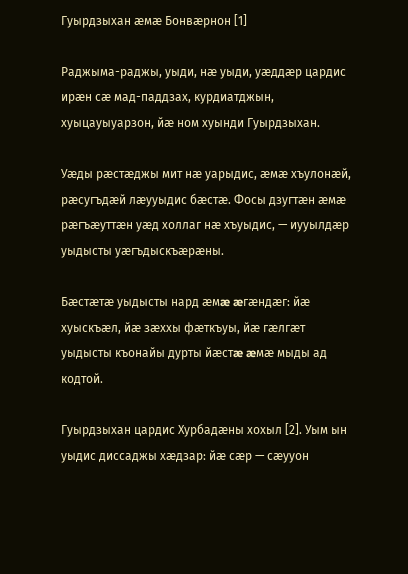Гуырдзыхан æмæ Бонвæрнон [1]

Раджыма-раджы, уыди, нæ уыди, уæддæр цардис ирæн сæ мад-паддзах, курдиатджын, хуыцауыуарзон, йæ ном хуынди Гуырдзыхан.

Уæды рæстæджы мит нæ уарыдис, æмæ хъулонæй, рæсугъдæй лæууыдис бæстæ. Фосы дзугтæн æмæ рæгъæуттæн уæд холлаг нæ хъуыдис, — иууылдæр уыдысты уæгъдыскъæрæны.

Бæстæтæ уыдысты нард æмæ æгæндæг: йæ хуыскъæл, йæ зæххы фæткъуы, йæ гæлгæт уыдысты къонайы дурты йæстæ æмæ мыды ад кодтой.

Гуырдзыхан цардис Хурбадæны хохыл [2]. Уым ын уыдис диссаджы хæдзар: йæ сæр — сæууон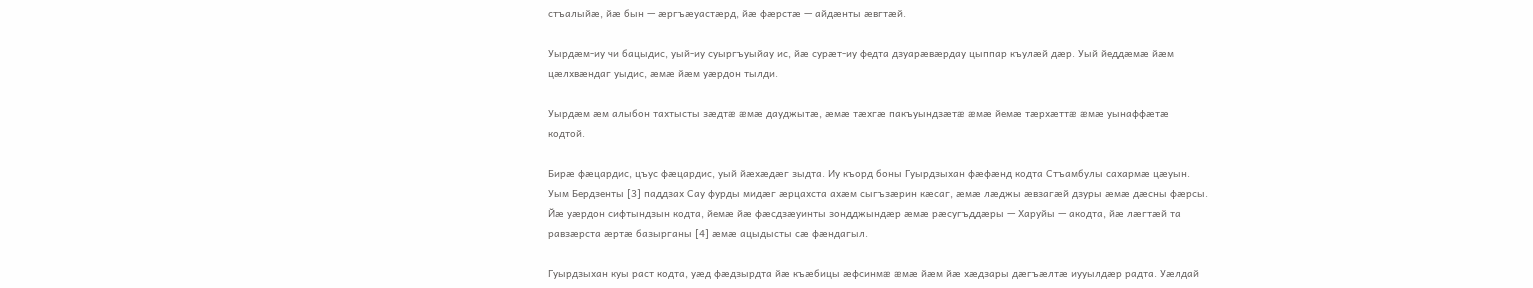стъалыйæ, йæ бын — æргъæуастæрд, йæ фæрстæ — айдæнты æвгтæй.

Уырдæм-иу чи бацыдис, уый-иу суыргъуыйау ис, йæ сурæт-иу федта дзуарæвæрдау цыппар къулæй дæр. Уый йеддæмæ йæм цæлхвæндаг уыдис, æмæ йæм уæрдон тылди.

Уырдæм æм алыбон тахтысты зæдтæ æмæ дауджытæ, æмæ тæхгæ пакъуындзæтæ æмæ йемæ тæрхæттæ æмæ уынаффæтæ кодтой.

Бирæ фæцардис, цъус фæцардис, уый йæхæдæг зыдта. Иу къорд боны Гуырдзыхан фæфæнд кодта Стъамбулы сахармæ цæуын. Уым Бердзенты [3] паддзах Сау фурды мидæг æрцахста ахæм сыгъзæрин кæсаг, æмæ лæджы æвзагæй дзуры æмæ дæсны фæрсы. Йæ уæрдон сифтындзын кодта, йемæ йæ фæсдзæуинты зондджындæр æмæ рæсугъддæры — Харуйы — акодта, йæ лæгтæй та равзæрста æртæ базырганы [4] æмæ ацыдысты сæ фæндагыл.

Гуырдзыхан куы раст кодта, уæд фæдзырдта йæ къæбицы æфсинмæ æмæ йæм йæ хæдзары дæгъæлтæ иууылдæр радта. Уæлдай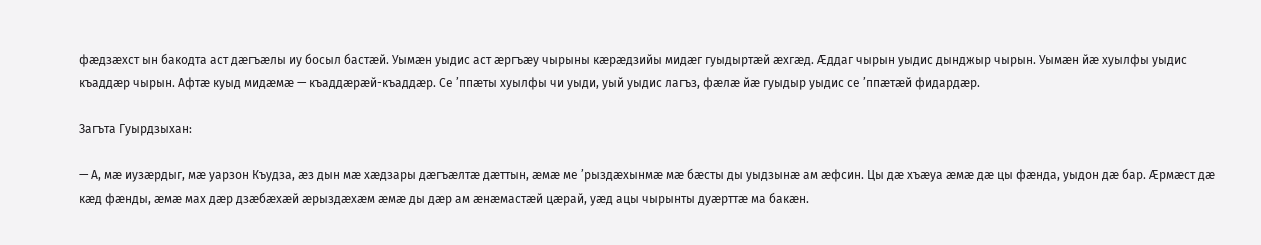фæдзæхст ын бакодта аст дæгъæлы иу босыл бастæй. Уымæн уыдис аст æргъæу чырыны кæрæдзийы мидæг гуыдыртæй æхгæд. Æддаг чырын уыдис дынджыр чырын. Уымæн йæ хуылфы уыдис къаддæр чырын. Афтæ куыд мидæмæ — къаддæрæй-къаддæр. Се ’ппæты хуылфы чи уыди, уый уыдис лагъз, фæлæ йæ гуыдыр уыдис се ’ппæтæй фидардæр.

Загъта Гуырдзыхан:

— А, мæ иузæрдыг, мæ уарзон Къудза, æз дын мæ хæдзары дæгъæлтæ дæттын, æмæ ме ’рыздæхынмæ мæ бæсты ды уыдзынæ ам æфсин. Цы дæ хъæуа æмæ дæ цы фæнда, уыдон дæ бар. Æрмæст дæ кæд фæнды, æмæ мах дæр дзæбæхæй æрыздæхæм æмæ ды дæр ам æнæмастæй цæрай, уæд ацы чырынты дуæрттæ ма бакæн.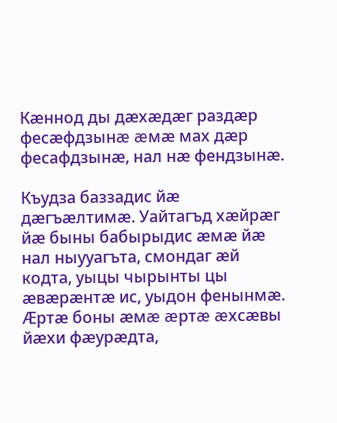Кæннод ды дæхæдæг раздæр фесæфдзынæ æмæ мах дæр фесафдзынæ, нал нæ фендзынæ.

Къудза баззадис йæ дæгъæлтимæ. Уайтагъд хæйрæг йæ быны бабырыдис æмæ йæ нал ныууагъта, смондаг æй кодта, уыцы чырынты цы æвæрæнтæ ис, уыдон фенынмæ. Æртæ боны æмæ æртæ æхсæвы йæхи фæурæдта,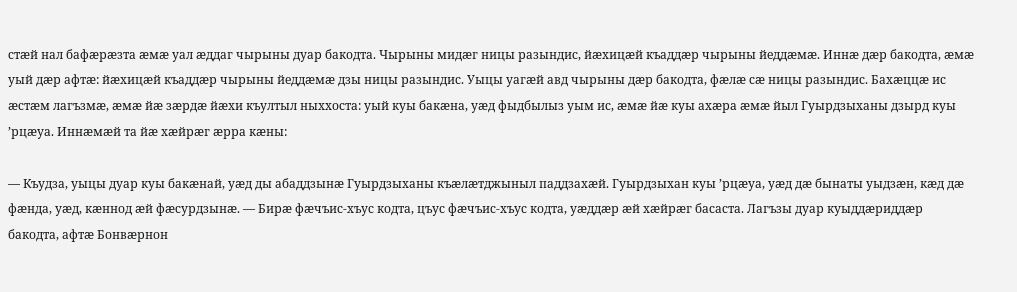стæй нал бафæрæзта æмæ уал æддаг чырыны дуар бакодта. Чырыны мидæг ницы разындис, йæхицæй къаддæр чырыны йеддæмæ. Иннæ дæр бакодта, æмæ уый дæр афтæ: йæхицæй къаддæр чырыны йеддæмæ дзы ницы разындис. Уыцы уагæй авд чырыны дæр бакодта, фæлæ сæ ницы разындис. Бахæццæ ис æстæм лагъзмæ, æмæ йæ зæрдæ йæхи къултыл ныххоста: уый куы бакæна, уæд фыдбылыз уым ис, æмæ йæ куы ахæра æмæ йыл Гуырдзыханы дзырд куы ’рцæуа. Иннæмæй та йæ хæйрæг æрра кæны:

— Къудза, уыцы дуар куы бакæнай, уæд ды абаддзынæ Гуырдзыханы къæлæтджыныл паддзахæй. Гуырдзыхан куы ’рцæуа, уæд дæ бынаты уыдзæн, кæд дæ фæнда, уæд, кæннод æй фæсурдзынæ. — Бирæ фæчъис-хъус кодта, цъус фæчъис-хъус кодта, уæддæр æй хæйрæг басаста. Лагъзы дуар куыддæриддæр бакодта, афтæ Бонвæрнон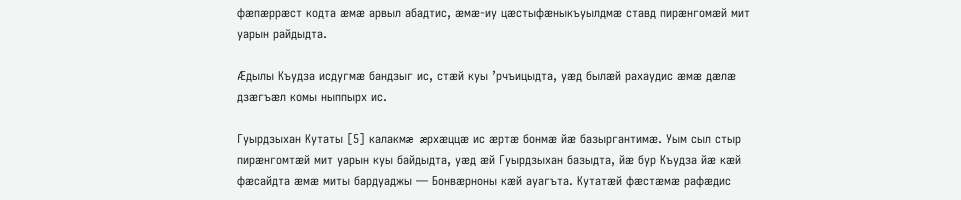фæпæррæст кодта æмæ арвыл абадтис, æмæ-иу цæстыфæныкъуылдмæ ставд пирæнгомæй мит уарын райдыдта.

Æдылы Къудза исдугмæ бандзыг ис, стæй куы ’рчъицыдта, уæд былæй рахаудис æмæ дæлæ дзæгъæл комы ныппырх ис.

Гуырдзыхан Кутаты [5] калакмæ æрхæццæ ис æртæ бонмæ йæ базыргантимæ. Уым сыл стыр пирæнгомтæй мит уарын куы байдыдта, уæд æй Гуырдзыхан базыдта, йæ бур Къудза йæ кæй фæсайдта æмæ миты бардуаджы — Бонвæрноны кæй ауагъта. Кутатæй фæстæмæ рафæдис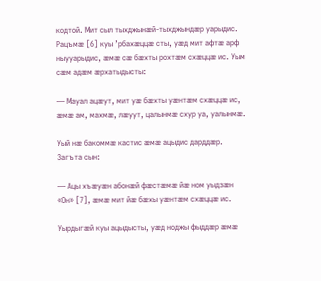кодтой. Мит сыл тыхджынæй-тыхджындæр уарыдис. Рацъмæ [6] куы ’рбахæццæ сты, уæд мит афтæ арф ныууарыдис, æмæ сæ бæхты рохтæм схæццæ ис. Уым сæм адæм æрхатыдысты:

— Мауал ацæут, мит уæ бæхты уæнтæм схæццæ ис, æмæ ам, махмæ, лæуут, цалынмæ схур уа, уалынмæ.

Уый нæ бакоммæ кастис æмæ ацыдис дарддæр. Загъта сын:

— Ацы хъæуæн абонæй фæстæмæ йæ ном уыдзæн «Он» [7], æмæ мит йæ бæхы уæнтæм схæццæ ис.

Уырдыгæй куы ацыдысты, уæд ноджы фыддæр æмæ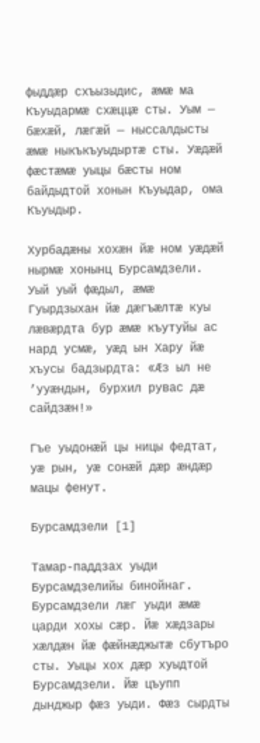фыддæр схъызыдис, æмæ ма Къуыдармæ схæццæ сты. Уым — бæхæй, лæгæй — ныссалдысты æмæ ныкъкъуыдыртæ сты. Уæдæй фæстæмæ уыцы бæсты ном байдыдтой хонын Къуыдар, ома Къуыдыр.

Хурбадæны хохæн йæ ном уæдæй нырмæ хонынц Бурсамдзели. Уый уый фæдыл, æмæ Гуырдзыхан йæ дæгъæлтæ куы лæвæрдта бур æмæ къутуйы ас нард усмæ, уæд ын Хару йæ хъусы бадзырдта: «Æз ыл не ’ууæндын, бурхил рувас дæ сайдзæн!»

Гъе уыдонæй цы ницы федтат, уæ рын, уæ сонæй дæр æндæр мацы фенут.

Бурсамдзели [1]

Тамар-паддзах уыди Бурсамдзелийы бинойнаг. Бурсамдзели лæг уыди æмæ царди хохы сæр. Йæ хæдзары хæлдæн йæ фæйнæджытæ сбутъро сты. Уыцы хох дæр хуыдтой Бурсамдзели. Йæ цъупп дынджыр фæз уыди. Фæз сырдты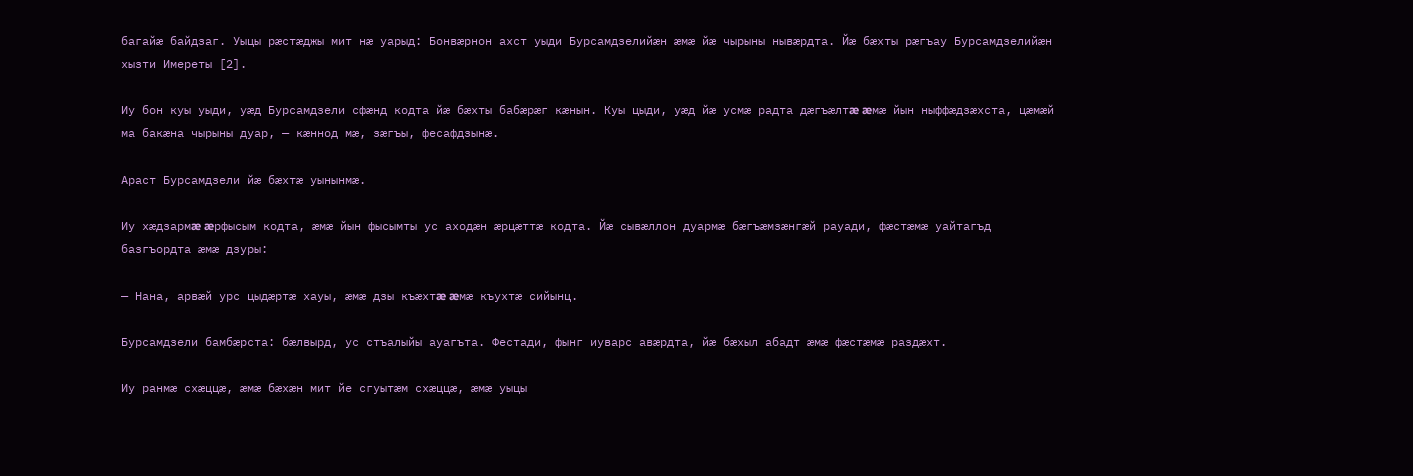багайæ байдзаг. Уыцы рæстæджы мит нæ уарыд: Бонвæрнон ахст уыди Бурсамдзелийæн æмæ йæ чырыны нывæрдта. Йæ бæхты рæгъау Бурсамдзелийæн хызти Имереты [2].

Иу бон куы уыди, уæд Бурсамдзели сфæнд кодта йæ бæхты бабæрæг кæнын. Куы цыди, уæд йæ усмæ радта дæгъæлтæ æмæ йын ныффæдзæхста, цæмæй ма бакæна чырыны дуар, — кæннод мæ, зæгъы, фесафдзынæ.

Араст Бурсамдзели йæ бæхтæ уынынмæ.

Иу хæдзармæ æрфысым кодта, æмæ йын фысымты ус аходæн æрцæттæ кодта. Йæ сывæллон дуармæ бæгъæмзæнгæй рауади, фæстæмæ уайтагъд базгъордта æмæ дзуры:

— Нана, арвæй урс цыдæртæ хауы, æмæ дзы къæхтæ æмæ къухтæ сийынц.

Бурсамдзели бамбæрста: бæлвырд, ус стъалыйы ауагъта. Фестади, фынг иуварс авæрдта, йæ бæхыл абадт æмæ фæстæмæ раздæхт.

Иу ранмæ схæццæ, æмæ бæхæн мит йе сгуытæм схæццæ, æмæ уыцы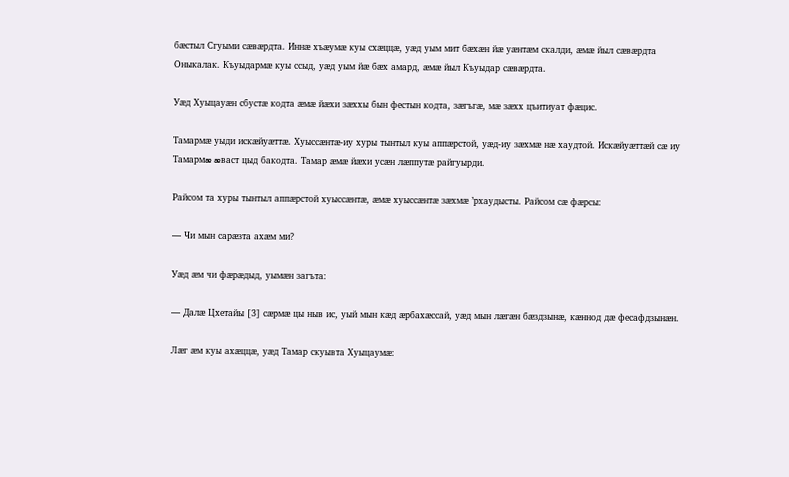бæстыл Сгуыми сæвæрдта. Иннæ хъæумæ куы схæццæ, уæд уым мит бæхæн йæ уæнтæм скалди, æмæ йыл сæвæрдта Оныкалак. Къуыдармæ куы ссыд, уæд уым йæ бæх амард, æмæ йыл Къуыдар сæвæрдта.

Уæд Хуыцауæн сбустæ кодта æмæ йæхи зæххы бын фестын кодта, зæгъгæ, мæ зæхх цъитиуат фæцис.

Тамармæ уыди искæйуæттæ. Хуыссæнтæ-иу хуры тынтыл куы аппæрстой, уæд-иу зæхмæ нæ хаудтой. Искæйуæттæй сæ иу Тамармæ æваст цыд бакодта. Тамар æмæ йæхи усæн лæппутæ райгуырди.

Райсом та хуры тынтыл аппæрстой хуыссæнтæ, æмæ хуыссæнтæ зæхмæ ’рхаудысты. Райсом сæ фæрсы:

— Чи мын сарæзта ахæм ми?

Уæд æм чи фæрæдыд, уымæн загъта:

— Далæ Цхетайы [3] сæрмæ цы ныв ис, уый мын кæд æрбахæссай, уæд мын лæгæн бæздзынæ, кæннод дæ фесафдзынæн.

Лæг æм куы ахæццæ, уæд Тамар скуывта Хуыцаумæ: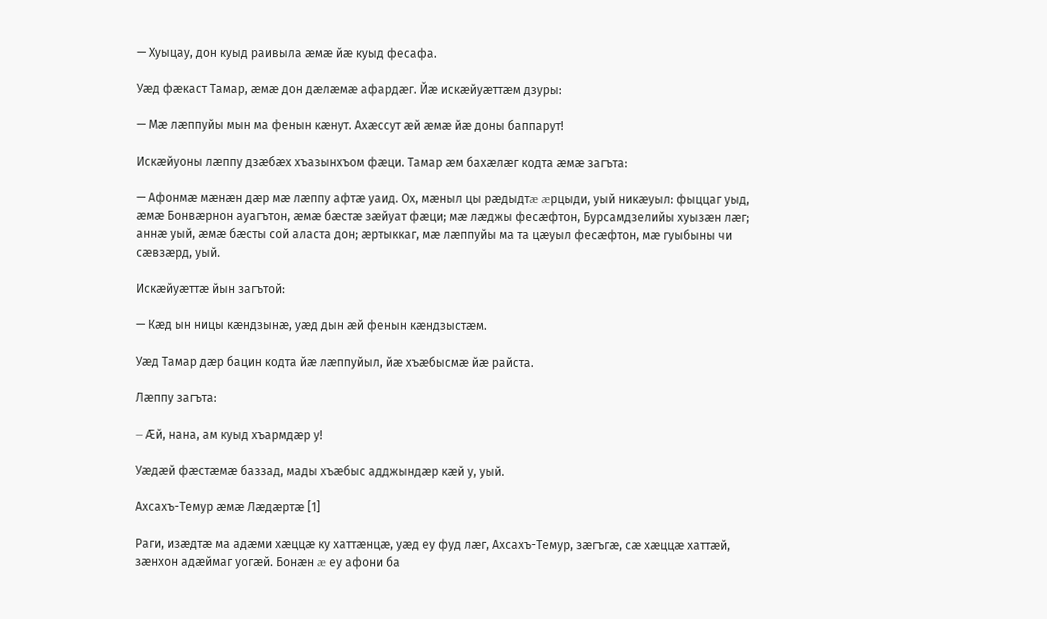— Хуыцау, дон куыд раивыла æмæ йæ куыд фесафа.

Уæд фæкаст Тамар, æмæ дон дæлæмæ афардæг. Йæ искæйуæттæм дзуры:

— Мæ лæппуйы мын ма фенын кæнут. Ахæссут æй æмæ йæ доны баппарут!

Искæйуоны лæппу дзæбæх хъазынхъом фæци. Тамар æм бахæлæг кодта æмæ загъта:

— Афонмæ мæнæн дæр мæ лæппу афтæ уаид. Ох, мæныл цы рæдыдтæ æрцыди, уый никæуыл: фыццаг уыд, æмæ Бонвæрнон ауагътон, æмæ бæстæ зæйуат фæци; мæ лæджы фесæфтон, Бурсамдзелийы хуызæн лæг; аннæ уый, æмæ бæсты сой аласта дон; æртыккаг, мæ лæппуйы ма та цæуыл фесæфтон, мæ гуыбыны чи сæвзæрд, уый.

Искæйуæттæ йын загътой:

— Кæд ын ницы кæндзынæ, уæд дын æй фенын кæндзыстæм.

Уæд Тамар дæр бацин кодта йæ лæппуйыл, йæ хъæбысмæ йæ райста.

Лæппу загъта:

— Æй, нана, ам куыд хъармдæр у!

Уæдæй фæстæмæ баззад, мады хъæбыс адджындæр кæй у, уый.

Ахсахъ-Темур æмæ Лæдæртæ [1]

Раги, изæдтæ ма адæми хæццæ ку хаттæнцæ, уæд еу фуд лæг, Ахсахъ-Темур, зæгъгæ, сæ хæццæ хаттæй, зæнхон адæймаг уогæй. Бонæн æ еу афони ба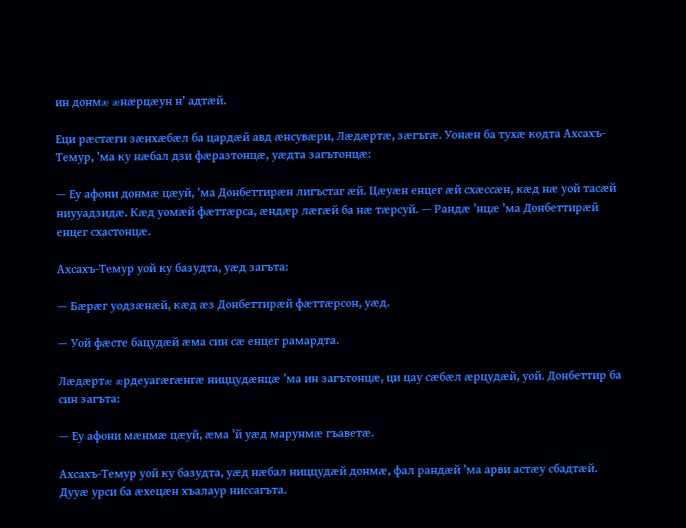ин донмæ æнæрцæун н’ адтæй.

Еци рæстæги зæнхæбæл ба цардæй авд æнсувæри, Лæдæртæ, зæгъгæ. Уонæн ба тухæ кодта Ахсахъ-Темур, ’ма ку нæбал дзи фæразтонцæ, уæдта загътонцæ:

— Еу афони донмæ цæуй, ’ма Донбеттирæн лигъстаг æй. Цæуæн енцег æй схæссæн, кæд нæ уой тасæй ниууадзидæ. Кæд уомæй фæттæрса, æндæр лæгæй ба нæ тæрсуй. — Рандæ ’нцæ ’ма Донбеттирæй енцег схастонцæ.

Ахсахъ-Темур уой ку базудта, уæд загъта:

— Бæрæг уодзæнæй, кæд æз Донбеттирæй фæттæрсон, уæд.

— Уой фæсте бацудæй æма син сæ енцег рамардта.

Лæдæртæ æрдеуагæгæнгæ ниццудæнцæ ’ма ин загътонцæ, ци цау сæбæл æрцудæй, уой. Донбеттир ба син загъта:

— Еу афони мæнмæ цæуй, æма ’й уæд марунмæ гъаветæ.

Ахсахъ-Темур уой ку базудта, уæд нæбал ниццудæй донмæ, фал рандæй ’ма арви астæу сбадтæй. Дууæ урси ба æхецæн хъалаур ниссагъта.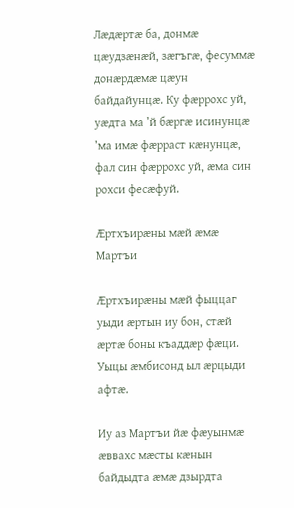Лæдæртæ ба, донмæ цæудзæнæй, зæгъгæ, фесуммæ донæрдæмæ цæун байдайунцæ. Ку фæррохс уй, уæдта ма ’й бæргæ исинунцæ ’ма имæ фæрраст кæнунцæ, фал син фæррохс уй, æма син рохси фесæфуй.

Æртхъирæны мæй æмæ Мартъи

Æртхъирæны мæй фыццаг уыди æртын иу бон, стæй æртæ боны къаддæр фæци. Уыцы æмбисонд ыл æрцыди афтæ.

Иу аз Мартъи йæ фæуынмæ æввахс мæсты кæнын байдыдта æмæ дзырдта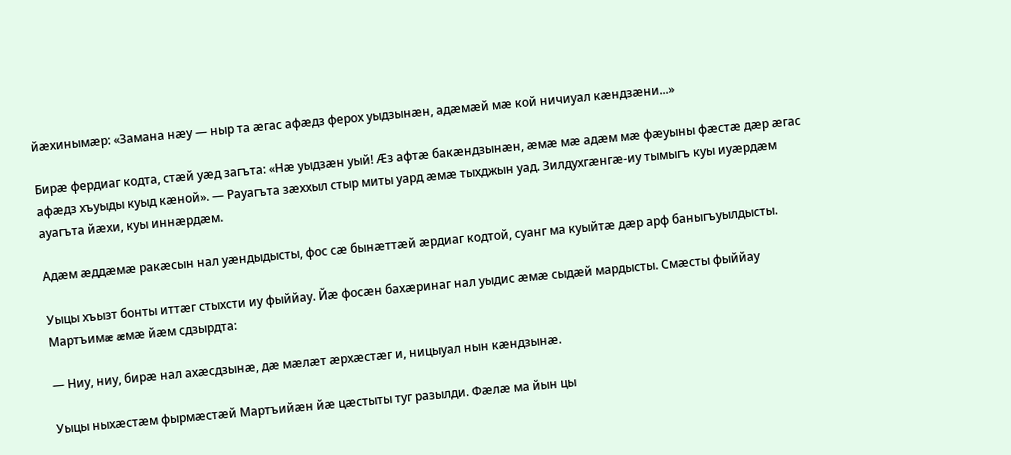йæхинымæр: «Замана нæу — ныр та æгас афæдз ферох уыдзынæн, адæмæй мæ кой ничиуал кæндзæни...»

Бирæ фердиаг кодта, стæй уæд загъта: «Нæ уыдзæн уый! Æз афтæ бакæндзынæн, æмæ мæ адæм мæ фæуыны фæстæ дæр æгас афæдз хъуыды куыд кæной». — Рауагъта зæххыл стыр миты уард æмæ тыхджын уад. Зилдухгæнгæ-иу тымыгъ куы иуæрдæм ауагъта йæхи, куы иннæрдæм.

Адæм æддæмæ ракæсын нал уæндыдысты, фос сæ бынæттæй æрдиаг кодтой, суанг ма куыйтæ дæр арф баныгъуылдысты.

Уыцы хъызт бонты иттæг стыхсти иу фыййау. Йæ фосæн бахæринаг нал уыдис æмæ сыдæй мардысты. Смæсты фыййау Мартъимæ æмæ йæм сдзырдта:

— Ниу, ниу, бирæ нал ахæсдзынæ, дæ мæлæт æрхæстæг и, ницыуал нын кæндзынæ.

Уыцы ныхæстæм фырмæстæй Мартъийæн йæ цæстыты туг разылди. Фæлæ ма йын цы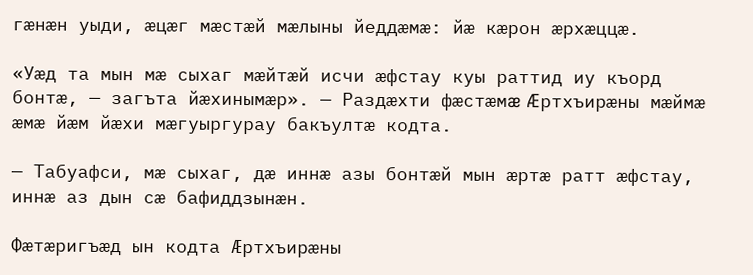гæнæн уыди, æцæг мæстæй мæлыны йеддæмæ: йæ кæрон æрхæццæ.

«Уæд та мын мæ сыхаг мæйтæй исчи æфстау куы раттид иу къорд бонтæ, — загъта йæхинымæр». — Раздæхти фæстæмæ Æртхъирæны мæймæ æмæ йæм йæхи мæгуыргурау бакъултæ кодта.

— Табуафси, мæ сыхаг, дæ иннæ азы бонтæй мын æртæ ратт æфстау, иннæ аз дын сæ бафиддзынæн.

Фæтæригъæд ын кодта Æртхъирæны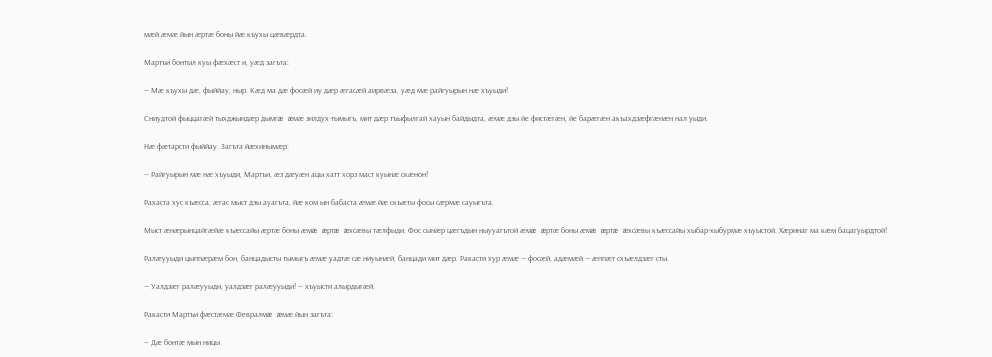мæй æмæ йын æртæ боны йæ къухы цæвæрдта.

Мартъи бонтыл куы фæхæст и, уæд загъта:

— Мæ къухы дæ, фыййау, ныр. Кæд ма дæ фосæй иу дæр æгасæй аирвæза, уæд мæ райгуырын нæ хъуыди!

Сниудтой фыццагæй тыхджындæр дымгæ æмæ зилдух-тымыгъ, мит дæр тъыфылгай хауын байдыдта, æмæ дзы йе фистæгæн, йе барæгæн акъахдзæфгæнæн нал уыди.

Нæ фæтарсти фыййау. Загъта йæхинымæр:

— Райгуырын мæ нæ хъуыди, Мартъи, æз дæуæн ацы хатт хорз маст куынæ скæнон!

Рахаста хус къæсса, æгас мыст дзы ауагъта, йæ ком ын бабаста æмæ йæ скъæты фосы сæрмæ сауыгъта.

Мыст æнæрынцайгæйæ къæссайы æртæ боны æмæ æртæ æхсæвы тæлфыди. Фос сынæр цæгъдын ныууагътой æмæ æртæ боны æмæ æртæ æхсæвы къæссайы хыбар-хыбурмæ хъуыстой. Хæринаг ма кæм бацагуырдтой!

Ралæууыди цыппæрæм бон, банцадысты тымыгъ æмæ уадтæ сæ ниуынæй, банцади мит дæр. Ракасти хур æмæ — фосæй, адæмæй — æппæт схъæлдзæг сты.

— Уалдзæг ралæууыди, уалдзæг ралæууыди! — хъуысти алырдыгæй.

Ракасти Мартъи фæстæмæ Февралмæ æмæ йын загъта:

— Дæ бонтæ мын ницы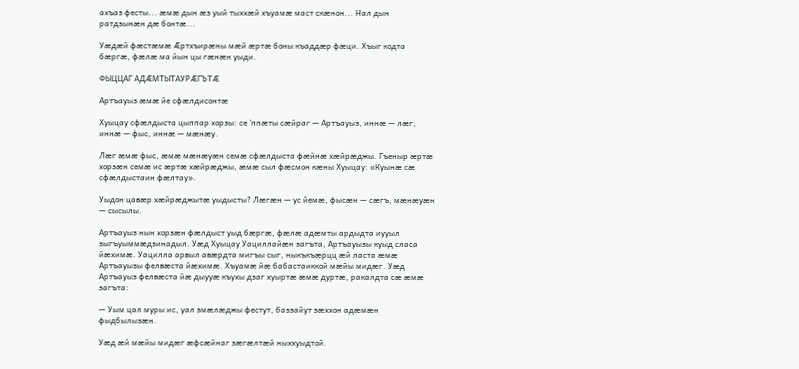ахъаз фесты... æмæ дын æз уый тыххæй хъуамæ маст скæнон... Нал дын ратдзынæн дæ бонтæ...

Уæдæй фæстæмæ Æртхъирæны мæй æртæ боны къаддæр фæци. Хъыг кодта бæргæ, фæлæ ма йын цы гæнæн уыди.

ФЫЦЦАГ АДÆМТЫТАУРÆГЪТÆ

Артъауыз æмæ йе сфæлдисонтæ

Хуыцау сфæлдыста цыппар хорзы: се ’ппæты сæйраг — Артъауыз, иннæ — лæг, иннæ — фыс, иннæ — мæнæу.

Лæг æмæ фыс, æмæ мæнæуæн семæ сфæлдыста фæйнæ хæйрæджы. Гъеныр æртæ хорзæн семæ ис æртæ хæйрæджы, æмæ сыл фæсмон кæны Хуыцау: «Куынæ сæ сфæлдыстаин фæлтау».

Уыдон цавæр хæйрæджытæ уыдысты? Лæгæн — ус йемæ, фысæн — сæгъ, мæнæуæн — сысылы.

Артъауыз нын хорзæн фæлдыст уыд бæргæ, фæлæ адæмты ардыдта иууыл зыгъуыммæдзинадыл. Уæд Хуыцау Уациллайæн загъта, Артъауызы куыд сласа йæхимæ. Уацилла арвыл авæрдта мигъы сыг, ныкъкъæрцц æй ласта æмæ Артъауызы фелвæста йæхимæ. Хъуамæ йæ бабастаиккой мæйы мидæг. Уæд Артъауыз фелвæста йæ дыууæ къухы дзаг хуыртæ æмæ дуртæ, ракалдта сæ æмæ загъта:

— Уым цал муры ис, уал змæлæджы фестут, баззайут зæххон адæмæн фыдбылызæн.

Уæд æй мæйы мидæг æфсæйнаг зæгæлтæй ныххуыдтой.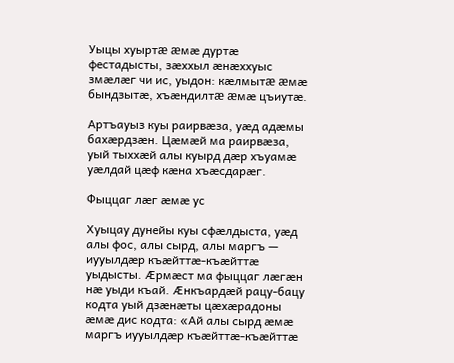Уыцы хуыртæ æмæ дуртæ фестадысты, зæххыл æнæххуыс змæлæг чи ис, уыдон: кæлмытæ æмæ бындзытæ, хъæндилтæ æмæ цъиутæ.

Артъауыз куы раирвæза, уæд адæмы бахæрдзæн. Цæмæй ма раирвæза, уый тыххæй алы куырд дæр хъуамæ уæлдай цæф кæна хъæсдарæг.

Фыццаг лæг æмæ ус

Хуыцау дунейы куы сфæлдыста, уæд алы фос, алы сырд, алы маргъ — иууылдæр къæйттæ-къæйттæ уыдысты. Æрмæст ма фыццаг лæгæн нæ уыди къай. Æнкъардæй рацу-бацу кодта уый дзæнæты цæхæрадоны æмæ дис кодта: «Ай алы сырд æмæ маргъ иууылдæр къæйттæ-къæйттæ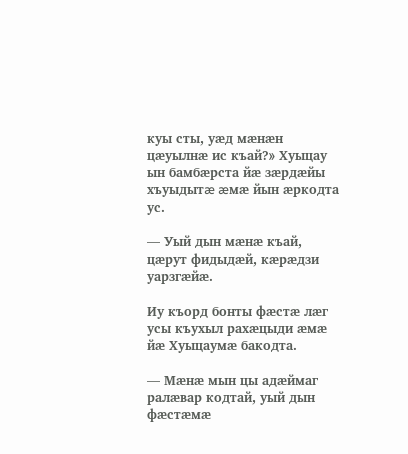куы сты, уæд мæнæн цæуылнæ ис къай?» Хуыцау ын бамбæрста йæ зæрдæйы хъуыдытæ æмæ йын æркодта ус.

— Уый дын мæнæ къай, цæрут фидыдæй, кæрæдзи уарзгæйæ.

Иу къорд бонты фæстæ лæг усы къухыл рахæцыди æмæ йæ Хуыцаумæ бакодта.

— Мæнæ мын цы адæймаг ралæвар кодтай, уый дын фæстæмæ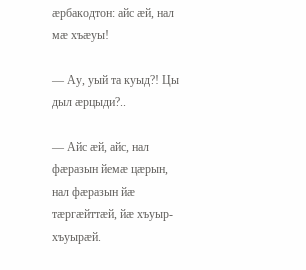æрбакодтон: айс æй, нал мæ хъæуы!

— Ау, уый та куыд?! Цы дыл æрцыди?..

— Айс æй, айс, нал фæразын йемæ цæрын, нал фæразын йæ тæргæйттæй, йæ хъуыр-хъуырæй.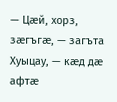— Цæй, хорз, зæгъгæ, — загъта Хуыцау, — кæд дæ афтæ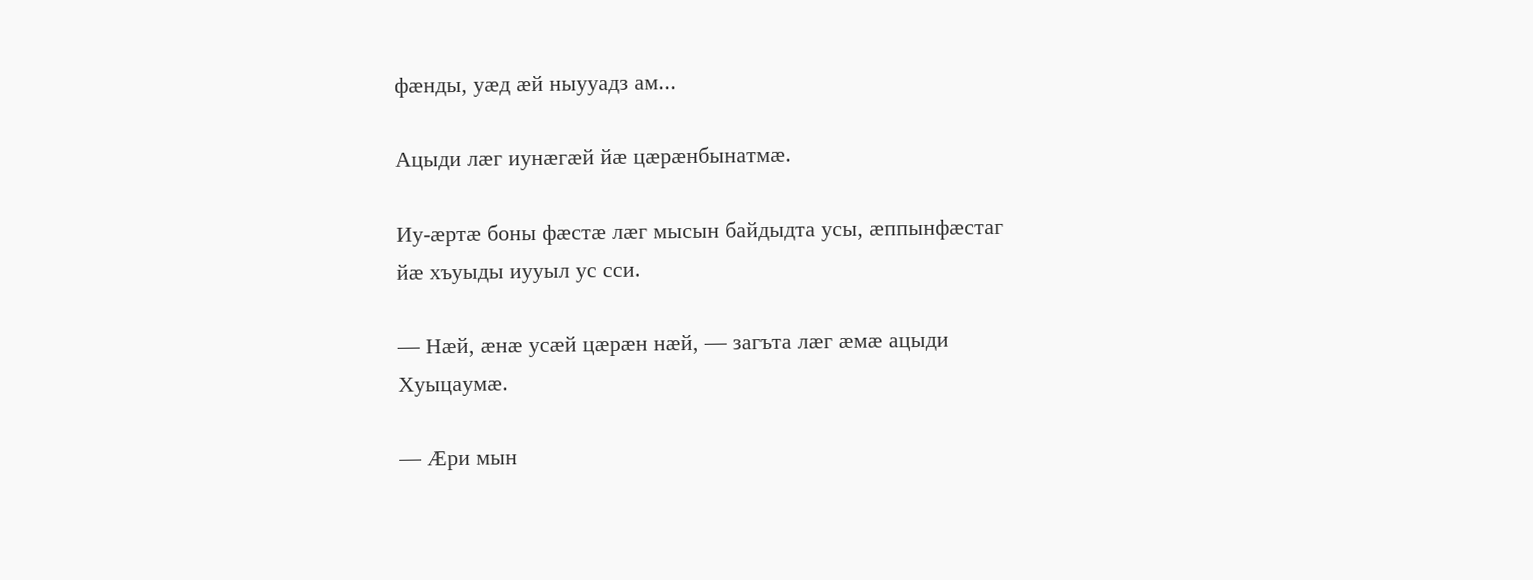фæнды, уæд æй ныууадз ам...

Ацыди лæг иунæгæй йæ цæрæнбынатмæ.

Иу-æртæ боны фæстæ лæг мысын байдыдта усы, æппынфæстаг йæ хъуыды иууыл ус сси.

— Нæй, æнæ усæй цæрæн нæй, — загъта лæг æмæ ацыди Хуыцаумæ.

— Æри мын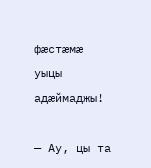фæстæмæ уыцы адæймаджы!

— Ау, цы та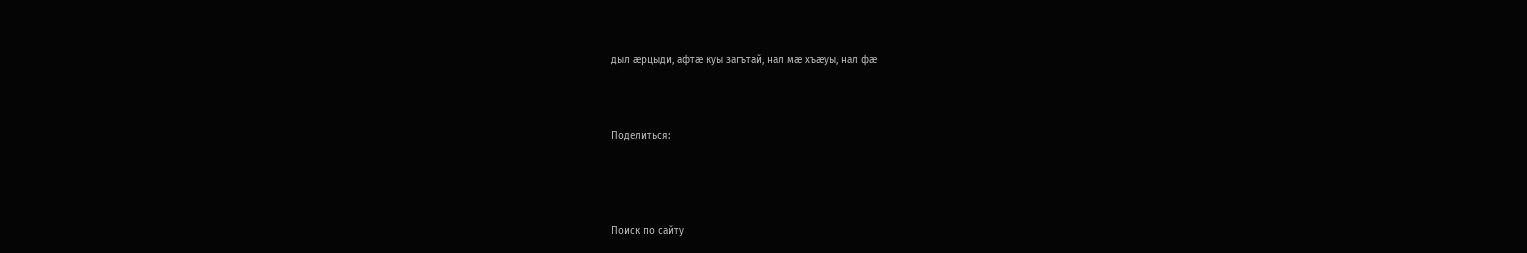дыл æрцыди, афтæ куы загътай, нал мæ хъæуы, нал фæ



Поделиться:




Поиск по сайту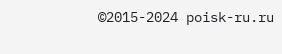©2015-2024 poisk-ru.ru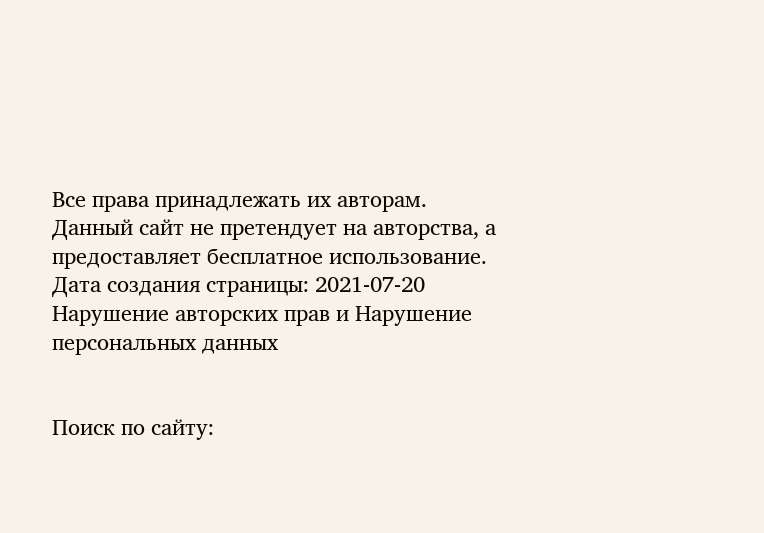Все права принадлежать их авторам. Данный сайт не претендует на авторства, а предоставляет бесплатное использование.
Дата создания страницы: 2021-07-20 Нарушение авторских прав и Нарушение персональных данных


Поиск по сайту: